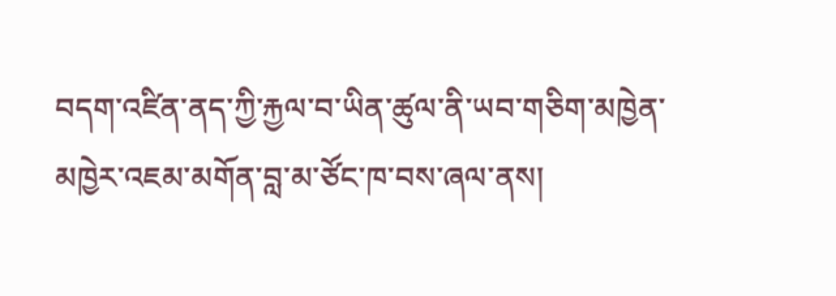བདག་འཛིན་ནད་ཀྱི་རྐྱལ་བ་ཡིན་ཚུལ་ནི་ཡབ་གཅིག་མཁྱེན་མཁྱེར་འཇམ་མགོན་བླ་མ་ཙོང་ཁ་བས་ཞལ་ནས།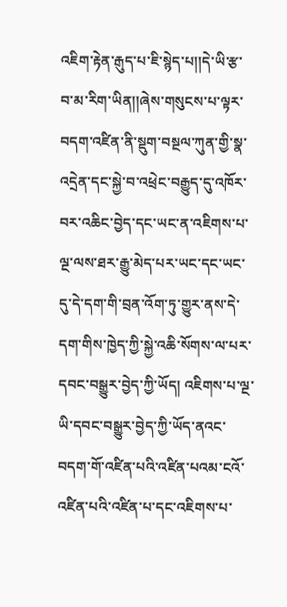འཇིག་རྟེན་རྒུད་པ་ཇི་སྙེད་པ།།དེ་ཡི་རྩ་བ་མ་རིག་ཡིན།།ཞེས་གསུངས་པ་ལྟར་བདག་འཛིན་ནི་སྡུག་བསྔལ་ཀུན་གྱི་སྣ་འདྲེན་དང་སྐྱེ་བ་འཕྲེང་བརྒྱུད་དུ་འཁོར་བར་འཆིང་བྱེད་དང་ཡང་ན་འཇིགས་པ་ལྔ་ལས་ཐར་རྒྱུ་མེད་པར་ཡང་དང་ཡང་དུ་དེ་དག་གི་བྲན་འོག་ཏུ་གྱུར་ནས་དེ་དག་གིས་ཁྱེད་ཀྱི་སྐྱེ་འཆི་སོགས་ལ་པར་དབང་བསྒྱུར་བྱེད་ཀྱི་ཡོད། འཇིགས་པ་ལྔ་ཡི་དབང་བསྒྱུར་བྱེད་ཀྱི་ཡོད་ནའང་བདག་གོ་འཛིན་པའི་འཛིན་པའམ་ངའོ་འཛིན་པའི་འཛིན་པ་དང་འཇིགས་པ་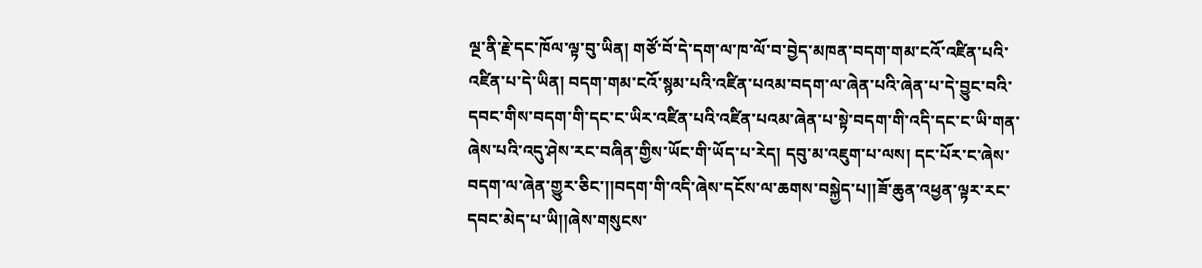ལྔ་ནི་རྗེ་དང་ཁོལ་ལྟ་བུ་ཡིན། གཙོ་བོ་དེ་དག་ལ་ཁ་ལོ་བ་བྱེད་མཁན་བདག་གམ་ངའོ་འཛིན་པའི་འཛིན་པ་དེ་ཡིན། བདག་གམ་ངའོ་སྙམ་པའི་འཛིན་པའམ་བདག་ལ་ཞེན་པའི་ཞེན་པ་དེ་བྱུང་བའི་དབང་གིས་བདག་གི་དང་ང་ཡིར་འཛིན་པའི་འཛིན་པའམ་ཞེན་པ་སྟེ་བདག་གི་འདི་དང་ང་ཡི་གན་ཞེས་པའི་འདུ་ཤེས་རང་བཞིན་གྱིས་ཡོང་གི་ཡོད་པ་རེད། དབུ་མ་འཇུག་པ་ལས། དང་པོར་ང་ཞེས་བདག་ལ་ཞེན་གྱུར་ཅིང་།།བདག་གི་འདི་ཞེས་དངོས་ལ་ཆགས་བསྐྱེད་པ།།ཟོ་ཆུན་འཕྱན་ལྟར་རང་དབང་མེད་པ་ཡི།།ཞེས་གསུངས་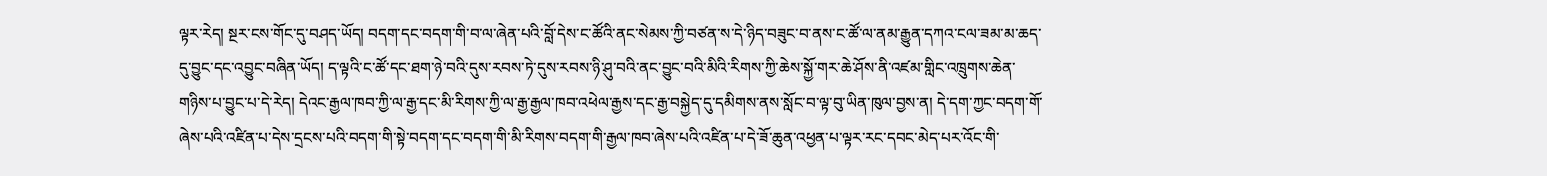ལྟར་རེད། སྔར་ངས་གོང་དུ་བཤད་ཡོད། བདག་དང་བདག་གི་བ་ལ་ཞེན་པའི་བློ་དེས་ང་ཚོའི་ནང་སེམས་ཀྱི་བཙན་ས་དེ་ཉིད་བཟུང་བ་ནས་ང་ཚོ་ལ་ནམ་རྒྱུན་དཀའ་ངལ་ཟམ་མ་ཆད་དུ་བྱུང་དང་འབྱུང་བཞིན་ཡོད། ད་ལྟའི་ང་ཚོ་དང་ཐག་ཉེ་བའི་དུས་རབས་ཏེ་དུས་རབས་ཉི་ཤུ་བའི་ནང་བྱུང་བའི་མིའི་རིགས་ཀྱི་ཆེས་སྐྱོ་གར་ཆེ་ཤོས་ནི་འཛམ་གླིང་འཁྲུགས་ཆེན་གཉིས་པ་བྱུང་པ་དེ་རེད། དེའང་རྒྱལ་ཁབ་ཀྱི་ལ་རྒྱ་དང་མི་རིགས་ཀྱི་ལ་རྒྱ་རྒྱལ་ཁབ་འཕེལ་རྒྱས་དང་རྒྱ་བསྐྱེད་དུ་དམིགས་ནས་སློང་བ་ལྟ་བུ་ཡིན་ཁུལ་བྱས་ན། དེ་དག་ཀྱང་བདག་གོ་ཞེས་པའི་འཛིན་པ་དེས་དྲངས་པའི་བདག་གི་སྟེ་བདག་དང་བདག་གི་མི་རིགས་བདག་གི་རྒྱལ་ཁབ་ཞེས་པའི་འཛིན་པ་དེ་ཟོ་ཆུན་འཕྱན་པ་ལྟར་རང་དབང་མེད་པར་འོང་གི་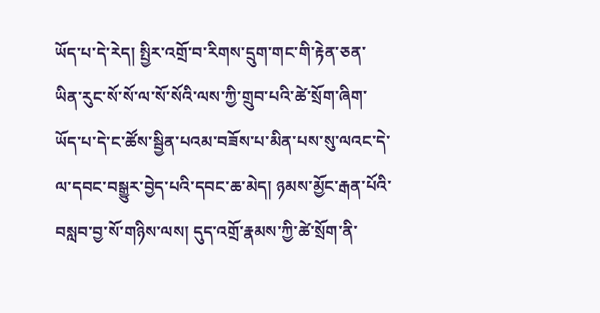ཡོད་པ་དེ་རེད། སྤྱིར་འགྲོ་བ་རིགས་དྲུག་གང་གི་རྟེན་ཅན་ཡིན་རུང་སོ་སོ་ལ་སོ་སོའི་ལས་ཀྱི་གྲུབ་པའི་ཚེ་སྲོག་ཞིག་ཡོད་པ་དེ་ང་ཚོས་སྦྱིན་པའམ་བཟོས་པ་མིན་པས་སུ་ལའང་དེ་ལ་དབང་བསྒྱུར་བྱེད་པའི་དབང་ཆ་མེད། ཉམས་མྱོང་རྒན་པོའི་བསླབ་བྱ་སོ་གཉིས་ལས། དུད་འགྲོ་རྣམས་ཀྱི་ཚེ་སྲོག་ནི་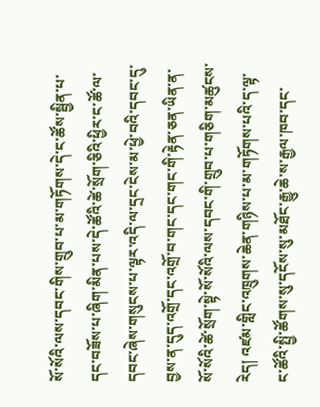སོ་སོའི་ལས་དབང་གིས་གྲུབ་པ་མ་གཏོགས་དེ་ང་ཚོས་སྦྱིན་པ་དང་བཟོས་པ་ཞིག་མིན་པས་དེ་ཚོའི་ཚེ་སྲོག་ཅིའི་ཕྱིར་ང་ཚོ་ལ་དབང་ཞེས་གསུངས་པ་ལྟར་འདི་ལ་དྲང་ངེས་མ་ཕྱེ་བའི་དབང་དུ་བྱས་ན་དུད་འགྲོ་དང་འགྲོ་བ་གང་དང་གང་གི་རྟེན་ཅན་ཡིན་ན་སོ་སོའི་ཚེ་སྲོག་སྟེ་སོ་སོའི་ལས་དབང་གི་གྲུབ་པ་གཅིག་མཚུངས་རེད། འཛམ་གླིང་འཁྲུགས་ཆེན་གཉིས་པ་མ་གཏོགས་པའི་ད་ལྟ་ང་ཚོའི་སྤྱི་ཚོགས་སུ་དངོས་སུ་མཐོང་རྒྱུ་ཆེ་ས་རྒྱལ་ཁབ་དང་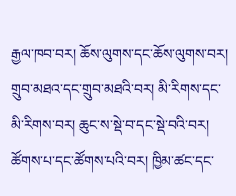རྒྱལ་ཁབ་བར། ཆོས་ལུགས་དང་ཆོས་ལུགས་བར། གྲུབ་མཐའ་དང་གྲུབ་མཐའི་བར། མི་རིགས་དང་མི་རིགས་བར། ཆུང་ས་སྡེ་བ་དང་སྡེ་བའི་བར། ཚོགས་པ་དང་ཚོགས་པའི་བར། ཁྱིམ་ཚང་དང་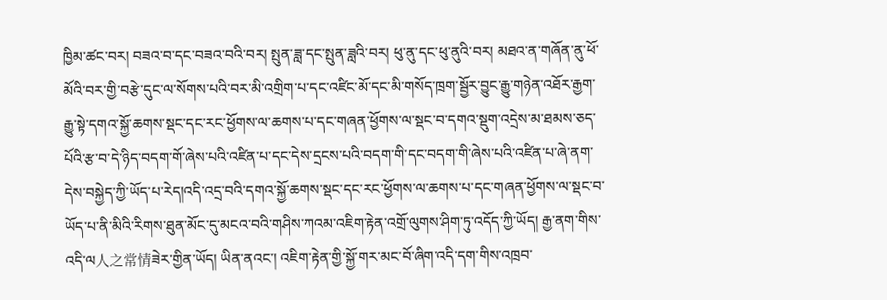ཁྱིམ་ཚང་བར། བཟའ་བ་དང་བཟའ་བའི་བར། སྤུན་ཟླ་དང་སྤུན་ཟླའི་བར། ཕུ་ནུ་དང་ཕུ་ནུའི་བར། མཐའ་ན་གཞོན་ནུ་ཕོ་མོའི་བར་གྱི་བརྩེ་དུང་ལ་སོགས་པའི་བར་མི་འགྲིག་པ་དང་འཛིང་མོ་དང་མི་གསོད་ཁྲག་སྦྱོར་བྱུང་རྒྱུ་གཉེན་འཐོར་རྒྱག་རྒྱུ་སྟེ་དགའ་སྐྱོ་ཆགས་སྡང་དང་རང་ཕྱོགས་ལ་ཆགས་པ་དང་གཞན་ཕྱོགས་ལ་སྡང་བ་དགའ་སྡུག་འདྲེས་མ་ཐམས་ཅད་པོའི་རྩ་བ་དེ་ཉིད་བདག་གོ་ཞེས་པའི་འཛིན་པ་དང་དེས་དྲངས་པའི་བདག་གི་དང་བདག་གི་ཞེས་པའི་འཛིན་པ་ཞེ་ནག་དེས་བསྐྱེད་ཀྱི་ཡོད་པ་རེད།འདི་འདྲ་བའི་དགའ་སྐྱོ་ཆགས་སྡང་དང་རང་ཕྱོགས་ལ་ཆགས་པ་དང་གཞན་ཕྱོགས་ལ་སྡང་བ་ཡོད་པ་ནི་མིའི་རིགས་ཐུན་མོང་དུ་མངའ་བའི་གཤིས་ཀའམ་འཇིག་རྟེན་འགྲོ་ལུགས་ཤིག་ཏུ་འདོད་ཀྱི་ཡོད། རྒྱ་ནག་གིས་འདི་ལ人之常情ཟེར་གྱིན་ཡོད། ཡིན་ནའང་། འཇིག་རྟེན་གྱི་སྐྱོ་གར་མང་བོ་ཞིག་འདི་དག་གིས་འཁྲབ་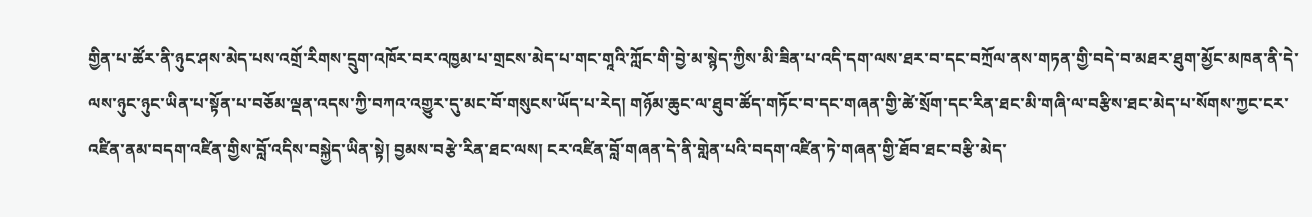གྱིན་པ་ཚོར་ནི་ཉུང་ཤས་མེད་པས་འགྲོ་རིགས་དྲུག་འཁོར་བར་འཁྱམ་པ་གྲངས་མེད་པ་གང་གཱའི་ཀློང་གི་བྱེ་མ་སྙེད་ཀྱིས་མི་ཟིན་པ་འདི་དག་ལས་ཐར་བ་དང་བཀྲོལ་ནས་གཏན་གྱི་བདེ་བ་མཐར་ཐུག་མྱོང་མཁན་ནི་དེ་ལས་ཉུང་ཉུང་ཡིན་པ་སྟོན་པ་བཅོམ་ལྡན་འདས་ཀྱི་བཀའ་འགྱུར་དུ་མང་བོ་གསུངས་ཡོད་པ་རེད། གཉོམ་ཆུང་ལ་ཐུབ་ཚོད་གཏོང་བ་དང་གཞན་གྱི་ཚེ་སྲོག་དང་རིན་ཐང་མི་གཞི་ལ་བརྩིས་ཐང་མེད་པ་སོགས་ཀྱང་ངར་འཛིན་ནམ་བདག་འཛིན་གྱིས་བློ་འདིས་བསྐྱེད་ཡིན་སྟེ། བྱམས་བརྩེ་རིན་ཐང་ལས། ངར་འཛིན་བློ་གཞན་དེ་ནི་གླེན་པའི་བདག་འཛིན་ཏེ་གཞན་གྱི་ཐོབ་ཐང་བརྩི་མེད་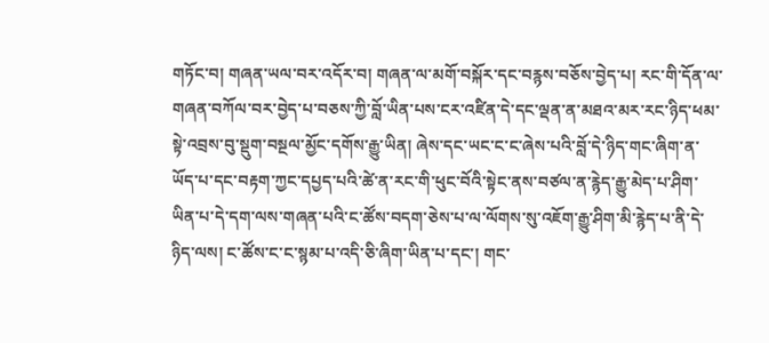གཏོང་བ། གཞན་ཡལ་བར་འདོར་བ། གཞན་ལ་མགོ་བསྐོར་དང་བརྙས་བཅོས་བྱེད་པ། རང་གི་དོན་ལ་གཞན་བཀོལ་བར་བྱེད་པ་བཅས་ཀྱི་བློ་ཡིན་པས་ངར་འཛིན་དེ་དང་ལྡན་ན་མཐའ་མར་རང་ཉིད་ཕམ་སྟེ་འབྲས་བུ་སྡུག་བསྔལ་མྱོང་དགོས་རྒྱུ་ཡིན། ཞེས་དང་ཡང་ང་ང་ཞེས་པའི་བློ་དེ་ཉིད་གང་ཞིག་ན་ཡོད་པ་དང་བརྟག་ཀྱང་དཔྱད་པའི་ཚེ་ན་རང་གི་ཕུང་བོའི་སྟེང་ནས་བཙལ་ན་རྙེད་རྒྱུ་མེད་པ་ཤིག་ཡིན་པ་དེ་དག་ལས་གཞན་པའི་ང་ཚོས་བདག་ཅེས་པ་ལ་ལོགས་སུ་འཇོག་རྒྱུ་ཤིག་མི་རྙེད་པ་ནི་དེ་ཉིད་ལས། ང་ཚོས་ང་ང་སྙམ་པ་འདི་ཅི་ཞིག་ཡིན་པ་དང་། གང་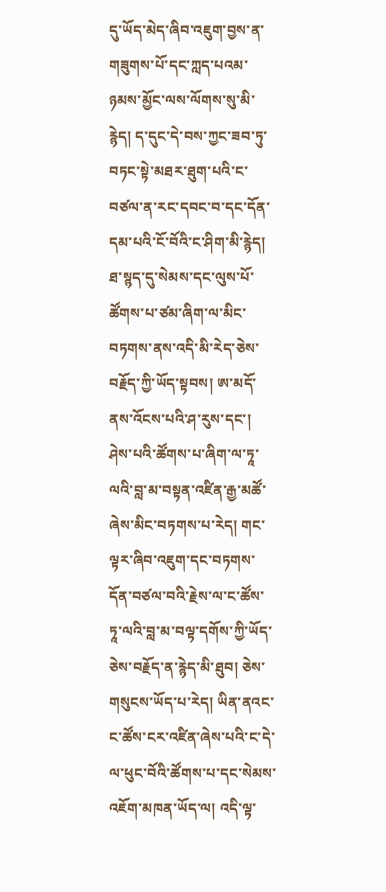དུ་ཡོད་མེད་ཞིབ་འཇུག་བྱས་ན་གཟུགས་པོ་དང་ཀླད་པའམ་ཉམས་མྱོང་ལས་ལོགས་སུ་མི་རྙེད། ད་དུང་དེ་བས་ཀྱང་ཟབ་ཏུ་བཏང་སྟེ་མཐར་ཐུག་པའི་ང་བཙལ་ན་རང་དབང་བ་དང་དོན་དམ་པའི་ངོ་བོའི་ང་ཤིག་མི་རྙེད། ཐ་སྙད་དུ་སེམས་དང་ལུས་པོ་ཚོགས་པ་ཙམ་ཞིག་ལ་མིང་བཏགས་ནས་འདི་མི་རེད་ཅེས་བརྗོད་ཀྱི་ཡོད་སྟབས། ཨ་མདོ་ནས་འོངས་པའི་ཤ་རུས་དང་། ཤེས་པའི་ཚོགས་པ་ཞིག་ལ་ཏཱ་ལའི་བླ་མ་བསྟན་འཛིན་རྒྱ་མཚོ་ཞེས་མིང་བཏགས་པ་རེད། གང་ལྟར་ཞིབ་འཇུག་དང་བཏགས་དོན་བཙལ་བའི་རྗེས་ལ་ང་ཚོས་ཏཱ་ལའི་བླ་མ་བལྟ་དགོས་ཀྱི་ཡོད་ཅེས་བརྗོད་ན་རྙེད་མི་ཐུབ། ཅེས་གསུངས་ཡོད་པ་རེད། ཡིན་ནའང་ང་ཚོས་ངར་འཛིན་ཞེས་པའི་ང་དེ་ལ་ཕུང་བོའི་ཚོགས་པ་དང་སེམས་འཇོག་མཁན་ཡོད་ལ། འདི་ལྟ་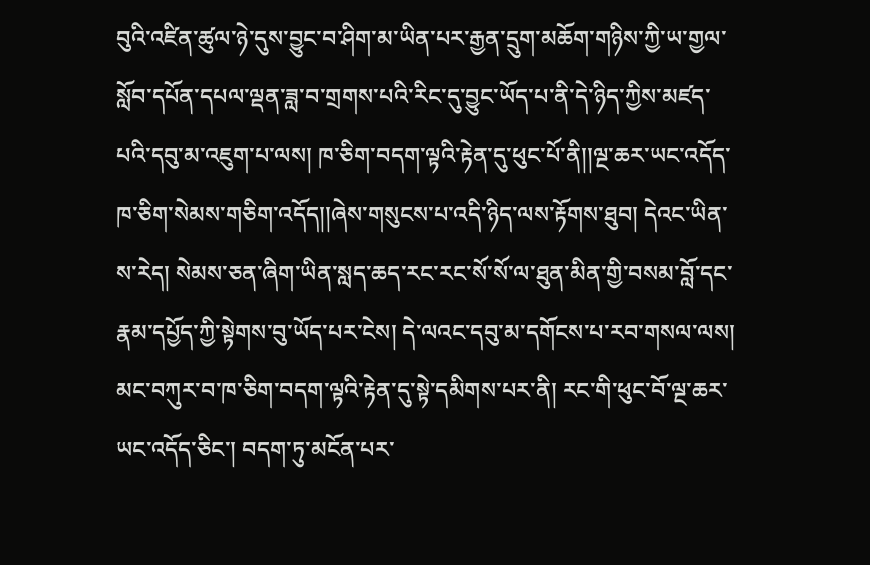བུའི་འཛིན་ཚུལ་ཉེ་དུས་བྱུང་བ་ཤིག་མ་ཡིན་པར་རྒྱན་དྲུག་མཆོག་གཉིས་ཀྱི་ཡ་གྱལ་སློབ་དཔོན་དཔལ་ལྡན་ཟླ་བ་གྲགས་པའི་རིང་དུ་བྱུང་ཡོད་པ་ནི་དེ་ཉིད་ཀྱིས་མཛད་པའི་དབུ་མ་འཇུག་པ་ལས། ཁ་ཅིག་བདག་ལྟའི་རྟེན་དུ་ཕུང་པོ་ནི།།ལྔ་ཆར་ཡང་འདོད་ཁ་ཅིག་སེམས་གཅིག་འདོད།།ཞེས་གསུངས་པ་འདི་ཉིད་ལས་རྟོགས་ཐུབ། དེའང་ཡིན་ས་རེད། སེམས་ཅན་ཞིག་ཡིན་སླད་ཆད་རང་རང་སོ་སོ་ལ་ཐུན་མིན་གྱི་བསམ་བློ་དང་རྣམ་དཔྱོད་ཀྱི་སྟེགས་བུ་ཡོད་པར་ངེས། དེ་ལའང་དབུ་མ་དགོངས་པ་རབ་གསལ་ལས། མང་བཀུར་བ་ཁ་ཅིག་བདག་ལྟའི་རྟེན་དུ་སྟེ་དམིགས་པར་ནི། རང་གི་ཕུང་བོ་ལྔ་ཆར་ཡང་འདོད་ཅིང་། བདག་ཏུ་མངོན་པར་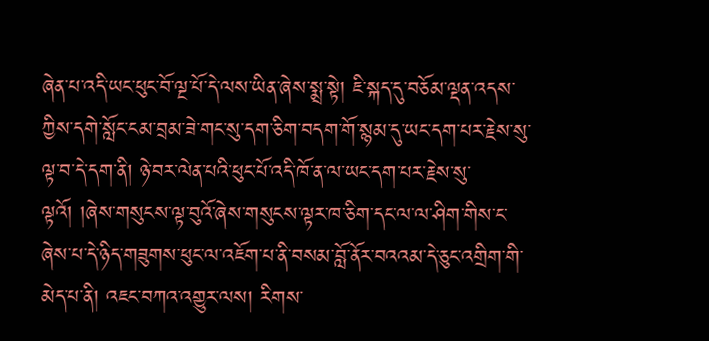ཞེན་པ་འདི་ཡང་ཕུང་བོ་ལྔ་པོ་དེ་ལས་ཡིན་ཞེས་སྨྲ་སྟེ། ཇི་སྐད་དུ་བཅོམ་ལྡན་འདས་ཀྱིས་དགེ་སློང་ངམ་བྲམ་ཟེ་གང་སུ་དག་ཅིག་བདག་གོ་སྙམ་དུ་ཡང་དག་པར་རྗེས་སུ་ལྟ་བ་དེ་དག་ནི། ཉེ་བར་ལེན་པའི་ཕུང་པོ་འདི་ཁོ་ན་ལ་ཡང་དག་པར་རྗེས་སུ་ལྟའོ། །ཞེས་གསུངས་ལྟ་བུའོ་ཞེས་གསུངས་ལྟར་ཁ་ཅིག་དང་ལ་ལ་ཤིག་གིས་ང་ཞེས་པ་དེ་ཉིད་གཟུགས་ཕུང་ལ་འཇོག་པ་ནི་བསམ་བློ་ནོར་བའའམ་དེ་ཅུང་འགྲིག་གི་མེད་པ་ནི། འཇང་བཀའ་འགྱུར་ལས། རིགས་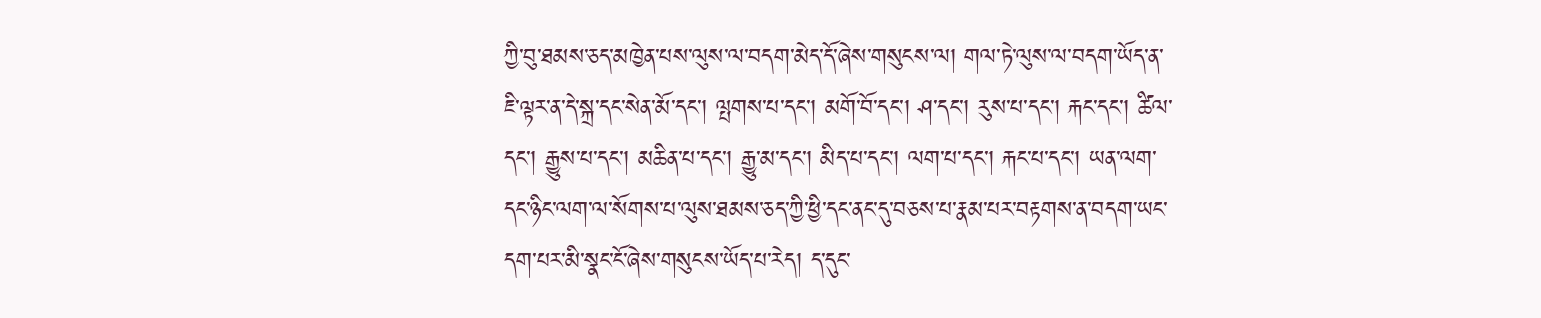ཀྱི་བུ་ཐམས་ཅད་མཁྱེན་པས་ལུས་ལ་བདག་མེད་དོ་ཞེས་གསུངས་ལ། གལ་ཏེ་ལུས་ལ་བདག་ཡོད་ན་ཇི་ལྟར་ན་དེ་སྐྲ་དང་སེན་མོ་དང་། ལྤགས་པ་དང་། མགོ་བོ་དང་། ཤ་དང་། རུས་པ་དང་། རྐང་དང་། ཚིལ་དང་། རྒྱུས་པ་དང་། མཆིན་པ་དང་། རྒྱུ་མ་དང་། མིད་པ་དང་། ལག་པ་དང་། རྐང་པ་དང་། ཡན་ལག་དང་ཉིང་ལག་ལ་སོགས་པ་ལུས་ཐམས་ཅད་ཀྱི་ཕྱི་དང་ནང་དུ་བཅས་པ་རྣམ་པར་བརྟགས་ན་བདག་ཡང་དག་པར་མི་སྣང་ངོ་ཞེས་གསུངས་ཡོད་པ་རེད། ད་དུང་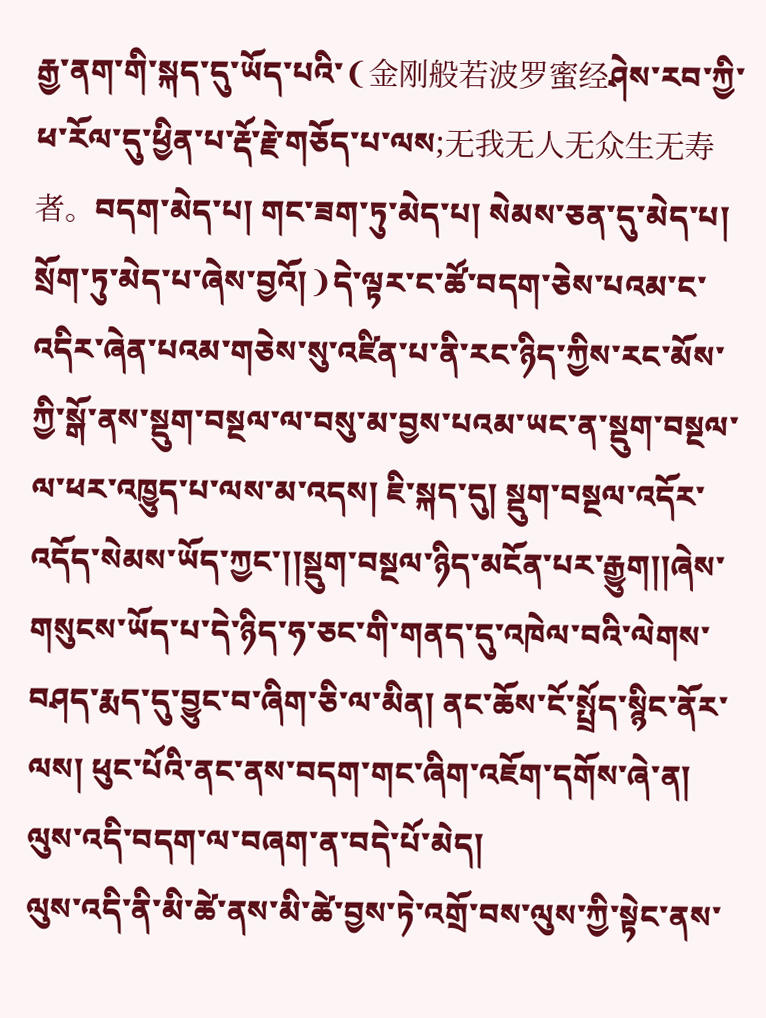རྒྱ་ནག་གི་སྐད་དུ་ཡོད་པའི་❨金刚般若波罗蜜经ཤེས་རབ་ཀྱི་ཕ་རོལ་དུ་ཕྱིན་པ་རྡོ་རྗེ་གཅོད་པ་ལས;无我无人无众生无寿者。བདག་མེད་པ། གང་ཟག་ཏུ་མེད་པ། སེམས་ཅན་དུ་མེད་པ། སྲོག་ཏུ་མེད་པ་ཞེས་བྱའོ།❩དེ་ལྟར་ང་ཚོ་བདག་ཅེས་པའམ་ང་འདིར་ཞེན་པའམ་གཅེས་སུ་འཛིན་པ་ནི་རང་ཉིད་ཀྱིས་རང་མོས་ཀྱི་སྒོ་ནས་སྡུག་བསྔལ་ལ་བསུ་མ་བྱས་པའམ་ཡང་ན་སྡུག་བསྔལ་ལ་ཕར་འཁྱུད་པ་ལས་མ་འདས། ཇི་སྐད་དུ། སྡུག་བསྔལ་འདོར་འདོད་སེམས་ཡོད་ཀྱང་།།སྡུག་བསྔལ་ཉིད་མངོན་པར་རྒྱུག།།ཞེས་གསུངས་ཡོད་པ་དེ་ཉིད་ཧ་ཅང་གི་གནད་དུ་འཁེལ་བའི་ལེགས་བཤད་རྨད་དུ་བྱུང་བ་ཞིག་ཅི་ལ་མིན། ནང་ཆོས་ངོ་སྤྲོད་སྙིང་ནོར་ལས། ཕུང་པོའི་ནང་ནས་བདག་གང་ཞིག་འཇོག་དགོས་ཞེ་ན།
ལུས་འདི་བདག་ལ་བཞག་ན་བདེ་པོ་མེད།
ལུས་འདི་ནི་མི་ཚེ་ནས་མི་ཚེ་བྱས་ཏེ་འགྲོ་བས་ལུས་ཀྱི་སྟེང་ནས་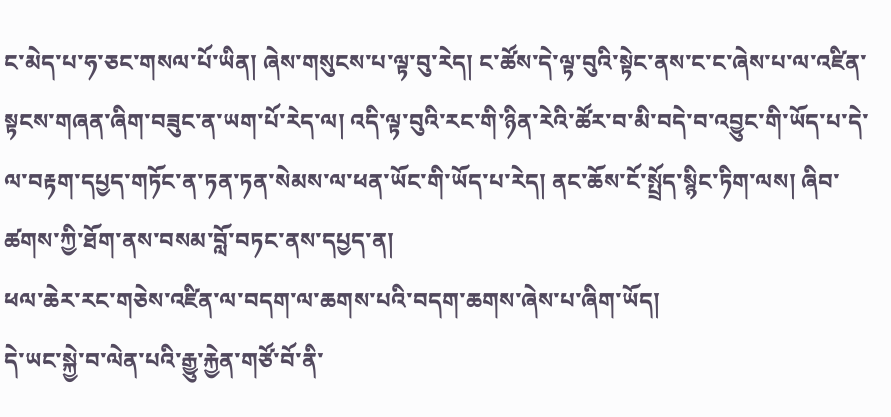ང་མེད་པ་ཧ་ཅང་གསལ་པོ་ཡིན། ཞེས་གསུངས་པ་ལྟ་བུ་རེད། ང་ཚོས་དེ་ལྟ་བུའི་སྟེང་ནས་ང་ང་ཞེས་པ་ལ་འཛིན་སྟངས་གཞན་ཞིག་བཟུང་ན་ཡག་པོ་རེད་ལ། འདི་ལྟ་བུའི་རང་གི་ཉིན་རེའི་ཚོར་བ་མི་བདེ་བ་འབྱུང་གི་ཡོད་པ་དེ་ལ་བརྟག་དཔྱད་གཏོང་ན་ཏན་ཏན་སེམས་ལ་ཕན་ཡོང་གི་ཡོད་པ་རེད། ནང་ཆོས་ངོ་སྤྲོད་སྙིང་ཏིག་ལས། ཞིབ་ཚགས་ཀྱི་ཐོག་ནས་བསམ་བློ་བཏང་ནས་དཔྱད་ན།
ཕལ་ཆེར་རང་གཅེས་འཛིན་ལ་བདག་ལ་ཆགས་པའི་བདག་ཆགས་ཞེས་པ་ཞིག་ཡོད།
དེ་ཡང་སྐྱེ་བ་ལེན་པའི་རྒྱུ་རྐྱེན་གཙོ་བོ་ནི་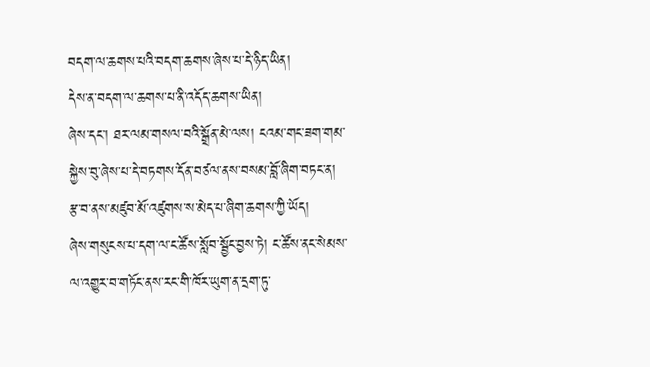བདག་ལ་ཆགས་པའི་བདག་ཆགས་ཞེས་པ་དེ་ཉིད་ཡིན།
དེས་ན་བདག་ལ་ཆགས་པ་ནི་འདོད་ཆགས་ཡིན།
ཞེས་དང་། ཐར་ལམ་གསལ་བའི་སྒྲོན་མེ་ལས། ངའམ་གང་ཟག་གམ་སྐྱེས་བུ་ཞེས་པ་དེ་བཏགས་དོན་བཙལ་ནས་བསམ་བློ་ཞིག་བཏང་ན།
རྩ་བ་ནས་མཛུབ་མོ་འཛུགས་ས་མེད་པ་ཞིག་ཆགས་ཀྱི་ཡོད།
ཞེས་གསུངས་པ་དག་ལ་ང་ཚོས་སློབ་སྦྱོང་བྱས་ཏེ། ང་ཚོས་ནང་སེམས་ལ་འགྱུར་བ་གཏོང་ནས་རང་གི་ཁོར་ཡུག་ན་དྲག་ཏུ་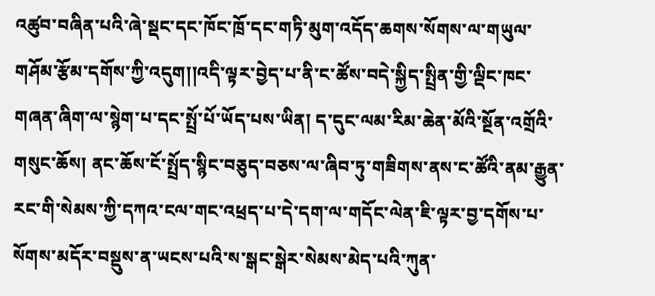འཚུབ་བཞིན་པའི་ཞེ་སྡང་དང་ཁོང་ཁྲོ་དང་གཏི་མུག་འདོད་ཆགས་སོགས་ལ་གཡུལ་གཤོམ་རྩོམ་དགོས་ཀྱི་འདུག།།འདི་ལྟར་བྱེད་པ་ནི་ང་ཚོས་བདེ་སྐྱིད་སྤྲིན་གྱི་ལྡིང་ཁང་གཞན་ཞིག་ལ་སྙེག་པ་དང་སྤྲོ་པོ་ཡོད་པས་ཡིན། ད་དུང་ལམ་རིམ་ཆེན་མོའི་སྔོན་འགྲོའི་གསུང་ཆོས། ནང་ཆོས་ངོ་སྤྲོད་སྙིང་བཅུད་བཅས་ལ་ཞིབ་ཏུ་གཟིགས་ནས་ང་ཚོའི་ནམ་རྒྱུན་རང་གི་སེམས་ཀྱི་དཀའ་ངལ་གང་འཕྲད་པ་དེ་དག་ལ་གདོང་ལེན་ཇི་ལྟར་བྱ་དགོས་པ་སོགས་མདོར་བསྡུས་ན་ཡངས་པའི་ས་སྒང་སྒེར་སེམས་མེད་པའི་ཀུན་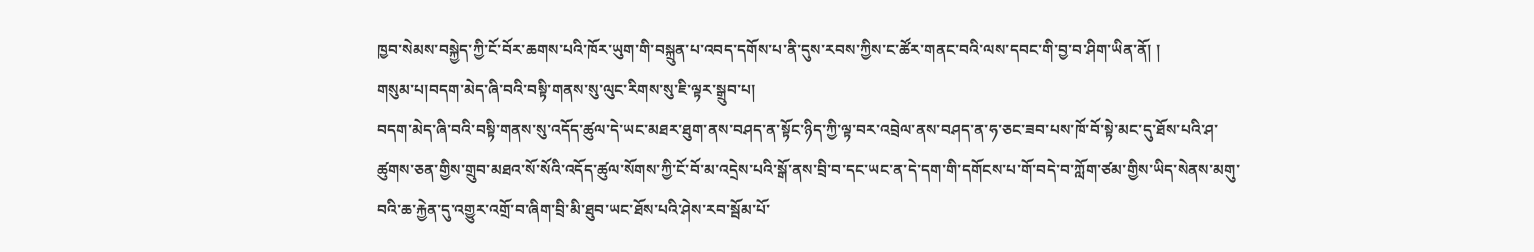ཁྱབ་སེམས་བསྐྱེད་ཀྱི་ངོ་བོར་ཆགས་པའི་ཁོར་ཡུག་གི་བསྐྲུན་པ་འབད་དགོས་པ་ནི་དུས་རབས་ཀྱིས་ང་ཚོར་གནང་བའི་ལས་དབང་གི་བྱ་བ་ཤིག་ཡིན་ནོ། །
གསུམ་པ།བདག་མེད་ཞི་བའི་བསྟི་གནས་སུ་ལུང་རིགས་སུ་ཇི་ལྟར་སྒྲུབ་པ།
བདག་མེད་ཞི་བའི་བསྟི་གནས་སུ་འདོད་ཚུལ་དེ་ཡང་མཐར་ཐུག་ནས་བཤད་ན་སྟོང་ཉིད་ཀྱི་ལྟ་བར་འབྲེལ་ནས་བཤད་ན་ཧ་ཅང་ཟབ་པས་ཁོ་བོ་སྟེ་མང་དུ་ཐོས་པའི་ཤ་ཚུགས་ཅན་གྱིས་གྲུབ་མཐའ་སོ་སོའི་འདོད་ཚུལ་སོགས་ཀྱི་ངོ་བོ་མ་འདྲེས་པའི་སྒོ་ནས་བྲི་བ་དང་ཡང་ན་དེ་དག་གི་དགོངས་པ་གོ་བདེ་བ་ཀློག་ཙམ་གྱིས་ཡིད་སེནས་མགུ་བའི་ཆ་རྐྱེན་དུ་འགྱུར་འགྲོ་བ་ཞིག་བྲི་མི་ཐུབ་ཡང་ཐོས་པའི་ཤེས་རབ་སྦོམ་པོ་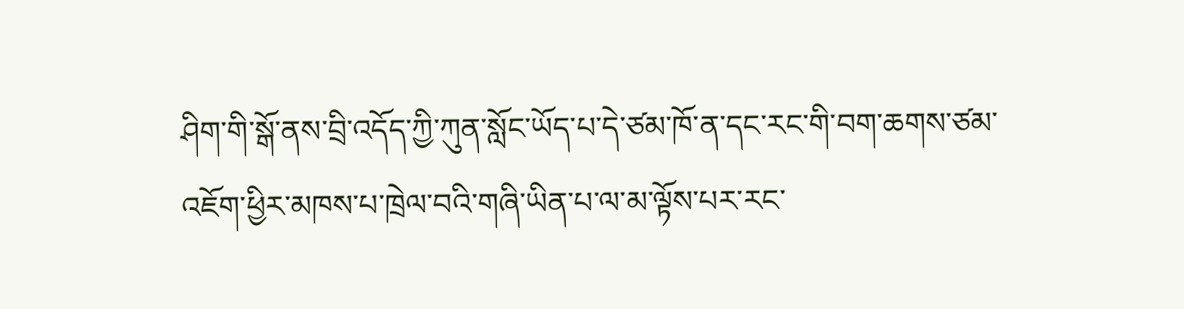ཤིག་གི་སྒོ་ནས་བྲི་འདོད་ཀྱི་ཀུན་སློང་ཡོད་པ་དེ་ཙམ་ཁོ་ན་དང་རང་གི་བག་ཆགས་ཙམ་འཇོག་ཕྱིར་མཁས་པ་ཁྲེལ་བའི་གཞི་ཡིན་པ་ལ་མ་ལྟོས་པར་རང་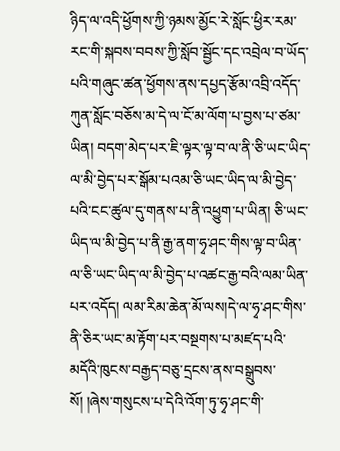ཉིད་ལ་འདི་ཕྱོགས་ཀྱི་ཉམས་མྱོང་རེ་སློང་ཕྱིར་རམ་རང་གི་སྐབས་བབས་ཀྱི་སློབ་སྦྱོང་དང་འབྲེལ་བ་ཡོད་པའི་གཞུང་ཚན་ཕྱོགས་ནས་དཔྱད་རྩོམ་འབྲི་འདོད་ཀུན་སློང་བཅོས་མ་དེ་ལ་ངོ་མ་ལོག་པ་བྱས་པ་ཙམ་ཡིན། བདག་མེད་པར་ཇི་ལྟར་ལྟ་བ་ལ་ནི་ཅི་ཡང་ཡིད་ལ་མི་བྱེད་པར་སྒོམ་པའམ་ཅི་ཡང་ཡིད་ལ་མི་བྱེད་པའི་ངང་ཚུལ་དུ་གནས་པ་ནི་འཕྱུག་པ་ཡིན། ཅི་ཡང་ཡིད་ལ་མི་བྱེད་པ་ནི་རྒྱ་ནག་ཧྭ་ཤང་གིས་ལྟ་བ་ཡིན་ལ་ཅི་ཡང་ཡིད་ལ་མི་བྱེད་པ་འཚང་རྒྱ་བའི་ལམ་ཡིན་པར་འདོད། ལམ་རིམ་ཆེན་མོ་ལས།དེ་ལ་ཧྭ་ཤང་གིས་ནི་ཅིར་ཡང་མ་རྟོག་པར་བསྔགས་པ་མཛད་པའི་མདོའི་ཁུངས་བརྒྱད་བཅུ་དྲངས་ནས་བསྒྲུབས་སོ། །ཞེས་གསུངས་པ་དེའི་འོག་ཏུ་ཧྭ་ཤང་གི་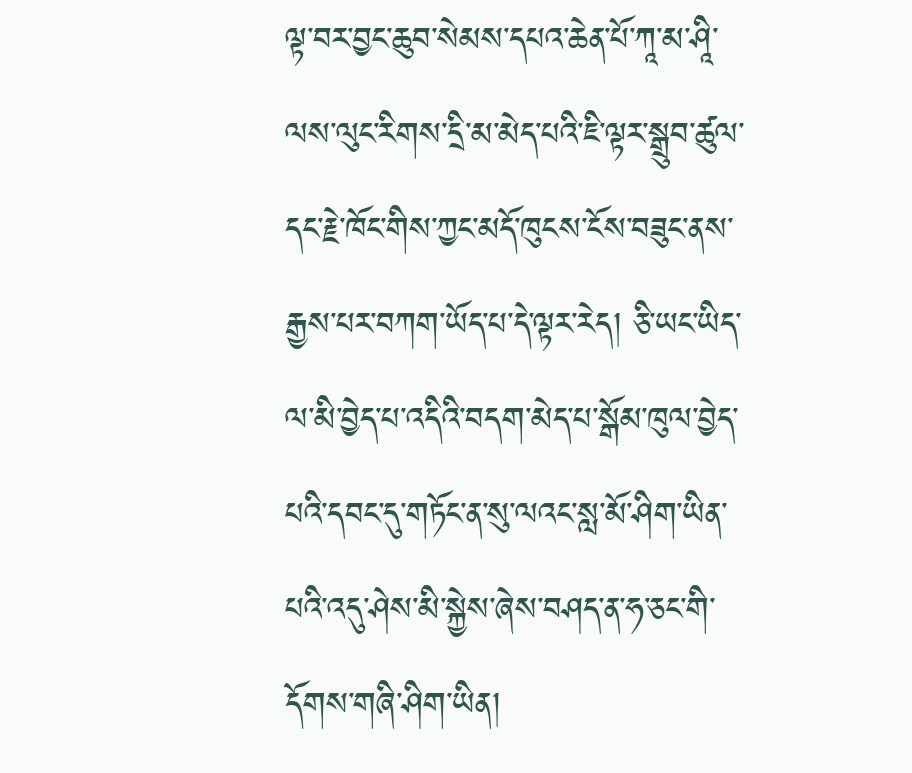ལྟ་བར་བྱང་ཆུབ་སེམས་དཔའ་ཆེན་པོ་ཀཱ་མ་ཤཱི་ལས་ལུང་རིགས་དྲི་མ་མེད་པའི་ཇི་ལྟར་སྒྲུབ་ཚུལ་དང་རྗེ་ཁོང་གིས་ཀྱང་མདོ་ཁུངས་ངོས་བཟུང་ནས་རྒྱས་པར་བཀག་ཡོད་པ་དེ་ལྟར་རེད། ཅི་ཡང་ཡིད་ལ་མི་བྱེད་པ་འདིའི་བདག་མེད་པ་སྒོམ་ཁུལ་བྱེད་པའི་དབང་དུ་གཏོང་ན་སུ་ལའང་སླ་མོ་ཤིག་ཡིན་པའི་འདུ་ཤེས་མི་སྐྱེས་ཞེས་བཤད་ན་ཧ་ཅང་གི་དོགས་གཞི་ཤིག་ཡིན།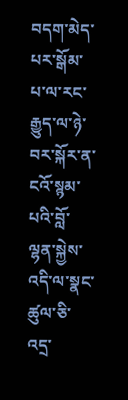བདག་མེད་པར་སྒོམ་པ་ལ་རང་རྒྱུད་ལ་ཉེ་བར་སྐོར་ན་ངའོ་སྙམ་པའི་བློ་ལྷན་སྐྱེས་འདི་ལ་སྣང་ཚུལ་ཅི་འདྲ་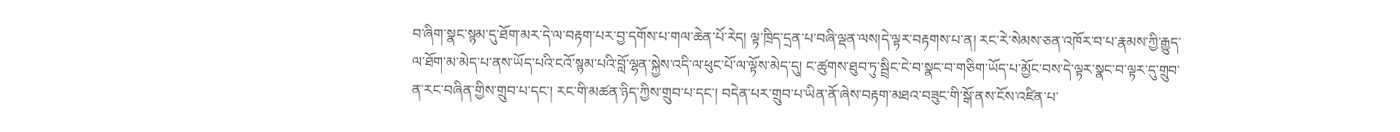བ་ཞིག་སྣང་སྙམ་དུ་ཐོག་མར་དེ་ལ་བརྟག་པར་བྱ་དགོས་པ་གལ་ཆེན་པོ་རེད། ལྟ་ཁྲིད་དྲན་པ་བཞི་ལྡན་ལས།དེ་ལྟར་བརྟགས་པ་ན། རང་རེ་སེམས་ཅན་འཁོར་བ་པ་རྣམས་ཀྱི་རྒྱུད་ལ་ཐོག་མ་མེད་པ་ནས་ཡོད་པའི་ངའོ་སྙམ་པའི་བློ་ལྷན་སྐྱེས་འདི་ལ་ཕུང་པོ་ལ་ལྟོས་མེད་དུ། ང་ཚུགས་ཐུབ་ཏུ་སྦྲིང་ངེ་བ་སྣང་བ་གཅིག་ཡོད་པ་མྱོང་བས་དེ་ལྟར་སྣང་བ་ལྟར་དུ་གྲུབ་ན་རང་བཞིན་གྱིས་གྲུབ་པ་དང་། རང་གི་མཚན་ཉིད་ཀྱིས་གྲུབ་པ་དང་། བདེན་པར་གྲུབ་པ་ཡིན་ནོ་ཞེས་བརྟག་མཐའ་བཟུང་གི་སྒོ་ནས་ངོས་འཛིན་པ་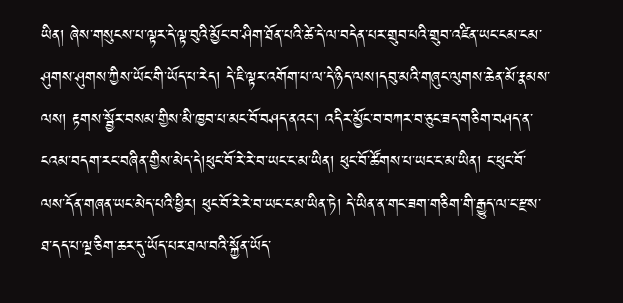ཡིན། ཞེས་གསུངས་པ་ལྟར་དེ་ལྟ་བུའི་མྱོང་བ་ཤིག་ཐོན་པའི་ཚེ་དེ་ལ་བདེན་པར་གྲུབ་པའི་གྲུབ་འཛིན་ཡང་ངམ་ངམ་ཤུགས་ཤུགས་ཀྱིས་ཡོང་གི་ཡོད་པ་རེད། དེ་ཇི་ལྟར་འགོག་པ་ལ་དེ་ཉིད་ལས།དབུ་མའི་གཞུང་ལུགས་ཆེན་མོ་རྣམས་ལས། རྟགས་སྦྱོར་བསམ་གྱིས་མི་ཁྱབ་པ་མང་བོ་བཤད་ནའང་། འདིར་མྱོང་བ་བཀར་བ་ཅུང་ཟད་གཅིག་བཤད་ན་ངའམ་བདག་རང་བཞིན་གྱིས་མེད་དེ།ཕུང་བོ་རེ་རེ་བ་ཡང་ང་མ་ཡིན། ཕུང་བོ་ཚོགས་པ་ཡང་ང་མ་ཡིན། ང་ཕུང་བོ་ལས་དོན་གཞན་ཡང་མེད་པའི་ཕྱིར། ཕུང་བོ་རེ་རེ་བ་ཡང་ང་མ་ཡིན་ཏེ། དེ་ཡིན་ན་གང་ཟག་གཅིག་གི་རྒྱུད་ལ་ང་རྫས་ཐ་དད་པ་ལྔ་ཅིག་ཆར་དུ་ཡོད་པར་ཐལ་བའི་སྐྱོན་ཡོད་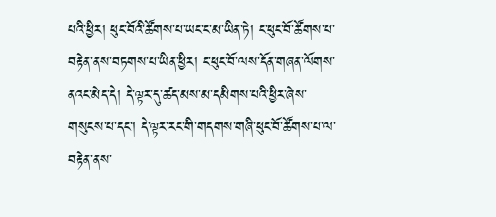པའི་ཕྱིར། ཕུང་བོའི་ཚོགས་པ་ཡང་ང་མ་ཡིན་ཏེ། ང་ཕུང་བོ་ཚོགས་པ་བརྟེན་ནས་བཏགས་པ་ཡིན་ཕྱིར། ང་ཕུང་བོ་ལས་དོན་གཞན་ལོགས་ནའང་མེད་དེ། དེ་ལྟར་དུ་ཚད་མས་མ་དམིགས་པའི་ཕྱིར་ཞེས་གསུངས་པ་དང་། དེ་ལྟར་རང་གི་གདགས་གཞི་ཕུང་བོ་ཚོགས་པ་ལ་བརྟེན་ནས་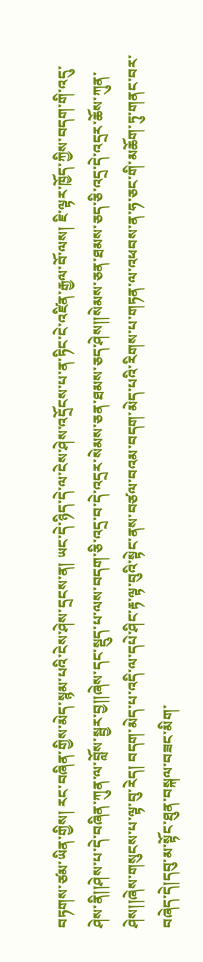བཏགས་ཙམ་ཡིན་གྱིས། རང་བཞིན་གྱིས་མེད་སྙམ་པའི་ངེས་ཤེས་དྲངས་ན། ཡང་དེ་ཉིད་དེ་ལ་ངེས་ཤེས་འདྲོངས་པ་ན་ཏིང་ངེ་འཛིན་རྒྱལ་བོ་ལས། ཇི་ལྟར་ཁྱོད་ཀྱིས་བདག་གི་འདུ་ཤེས་ནི།།ཤེས་པ་དེ་བཞིན་ཀུན་ལ་བློས་སྦྱར་བྱ།།ཞེས་དང་སྡུད་པ་ལས་བདག་ཅི་འདྲ་བ་དེ་འདྲར་སེམས་ཅན་ཐམས་ཅད་ཤེས།།སེམས་ཅན་ཐམས་ཅད་ཅི་འདྲ་དེ་འདྲར་ཆོས་ཀུན་ཤེས།།ཞེས་གསུངས་པ་ལྟ་བུ་རེད། བདག་མེད་པ་འདི་ལ་དཔེ་ཤིང་རྟ་ལྟ་བུའི་སྟེང་ནས་བཙལ་བའམ་བདག་མེད་པའི་རིགས་པ་གཏན་ལ་འཕབས་ན་ཧ་ཅང་གི་མཆོག་ཏུ་གནང་བར་བཞེད་དེ།དབུ་མ་སྟོང་ཐུན་བསྐལ་བཟང་མིག་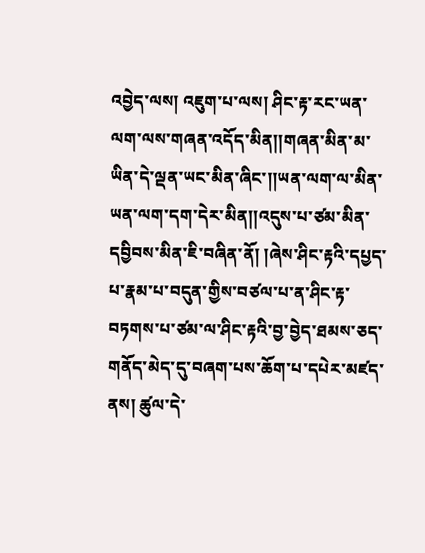འབྱེད་ལས། འཇུག་པ་ལས། ཤིང་རྟ་རང་ཡན་ལག་ལས་གཞན་འདོད་མིན།།གཞན་མིན་མ་ཡིན་དེ་ལྡན་ཡང་མིན་ཞིང་།།ཡན་ལག་ལ་མིན་ཡན་ལག་དག་དེར་མིན།།འདུས་པ་ཙམ་མིན་དབྱིབས་མིན་ཇི་བཞིན་ནོ། །ཞེས་ཤིང་རྟའི་དཔྱད་པ་རྣམ་པ་བདུན་གྱིས་བཙལ་པ་ན་ཤིང་རྟ་བཏགས་པ་ཙམ་ལ་ཤིང་རྟའི་བྱ་བྱེད་ཐམས་ཅད་གནོད་མེད་དུ་བཞག་པས་ཆོག་པ་དཔེར་མཛད་ནས། ཚུལ་དེ་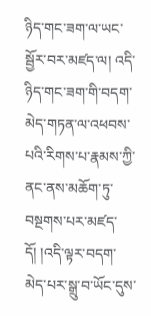ཉིད་གང་ཟག་ལ་ཡང་སྦྱོར་བར་མཛད་ལ། འདི་ཉིད་གང་ཟག་གི་བདག་མེད་གཏན་ལ་འཕབས་པའི་རིགས་པ་རྣམས་ཀྱི་ནང་ནས་མཆོག་ཏུ་བསྔགས་པར་མཛད་དོ། །འདི་ལྟར་བདག་མེད་པར་སྒྲུ་བ་ཡོང་དུས་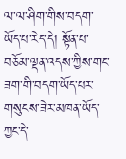ལ་ལ་ཤིག་གིས་བདག་ཡོད་པ་རེད་དེ། སྟོན་པ་བཅོམ་ལྡན་འདས་ཀྱིས་གང་ཟག་གི་བདག་ཡོད་པར་གསུངས་ཟེར་མཁན་ཡོད་ཀྱང་དེ་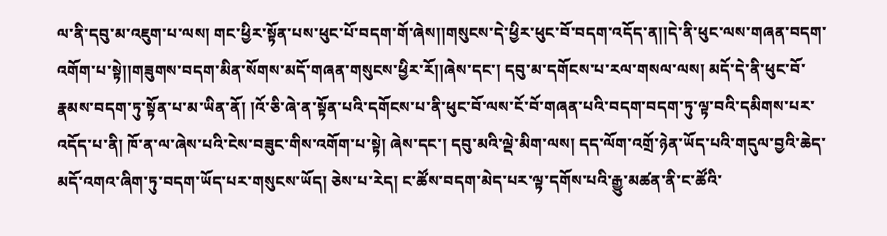ལ་ནི་དབུ་མ་འཇུག་པ་ལས། གང་ཕྱིར་སྟོན་པས་ཕུང་པོ་བདག་གོ་ཞེས།།གསུངས་དེ་ཕྱིར་ཕུང་བོ་བདག་འདོད་ན།།དེ་ནི་ཕུང་ལས་གཞན་བདག་འགོག་པ་སྟེ།།གཟུགས་བདག་མིན་སོགས་མདོ་གཞན་གསུངས་ཕྱིར་རོ།།ཞེས་དང་། དབུ་མ་དགོངས་པ་རལ་གསལ་ལས། མདོ་དེ་ནི་ཕུང་བོ་རྣམས་བདག་ཏུ་སྟོན་པ་མ་ཡིན་ནོ། །འོ་ཅི་ཞེ་ན་སྟོན་པའི་དགོངས་པ་ནི་ཕུང་བོ་ལས་ངོ་བོ་གཞན་པའི་བདག་བདག་ཏུ་ལྟ་བའི་དམིགས་པར་འདོད་པ་ནི། ཁོ་ན་ལ་ཞེས་པའི་ངེས་བཟུང་གིས་འགོག་པ་སྟེ། ཞེས་དང་། དབུ་མའི་ལྡེ་མིག་ལས། དད་ལོག་འགྲོ་ཉེན་ཡོད་པའི་གདུལ་བྱའི་ཆེད་མདོ་འགའ་ཞིག་ཏུ་བདག་ཡོད་པར་གསུངས་ཡོད། ཅེས་པ་རེད། ང་ཚོས་བདག་མེད་པར་ལྟ་དགོས་པའི་རྒྱུ་མཚན་ནི་ང་ཚོའི་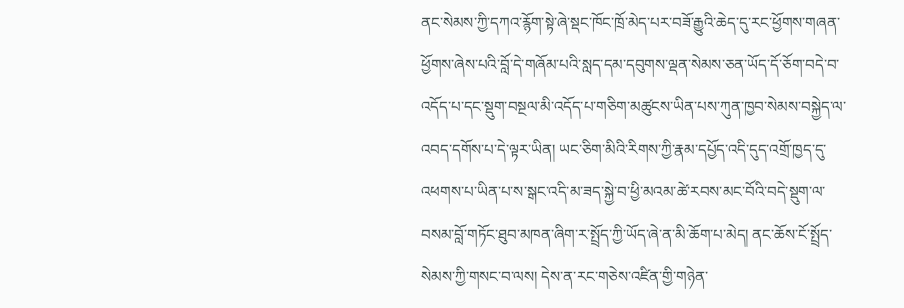ནང་སེམས་ཀྱི་དཀའ་རྙོག་སྟེ་ཞེ་སྡང་ཁོང་ཁྲོ་མེད་པར་བཟོ་རྒྱུའི་ཆེད་དུ་རང་ཕྱོགས་གཞན་ཕྱོགས་ཞེས་པའི་བློ་དེ་གཞོམ་པའི་སླད་དམ་དབུགས་ལྡན་སེམས་ཅན་ཡོད་དོ་ཅོག་བདེ་བ་འདོད་པ་དང་སྡུག་བསྔལ་མི་འདོད་པ་གཅིག་མཚུངས་ཡིན་པས་ཀུན་ཁྱབ་སེམས་བསྐྱེད་ལ་འབད་དགོས་པ་དེ་ལྟར་ཡིན། ཡང་ཅིག་མིའི་རིགས་ཀྱི་རྣམ་དཔྱོད་འདི་དུད་འགྲོ་ཁྱད་དུ་འཕགས་པ་ཡིན་པ་ས་སྒང་འདི་མ་ཟད་སྐྱེ་བ་ཕྱི་མའམ་ཚེ་རབས་མང་བོའི་བདེ་སྡུག་ལ་བསམ་བློ་གཏོང་ཐུབ་མཁན་ཞིག་ར་སྤྲོད་ཀྱི་ཡོད་ཞེ་ན་མི་ཆོག་པ་མེད། ནང་ཆོས་ངོ་སྤྲོད་སེམས་ཀྱི་གསང་བ་ལས། དེས་ན་རང་གཅེས་འཛིན་གྱི་གཉེན་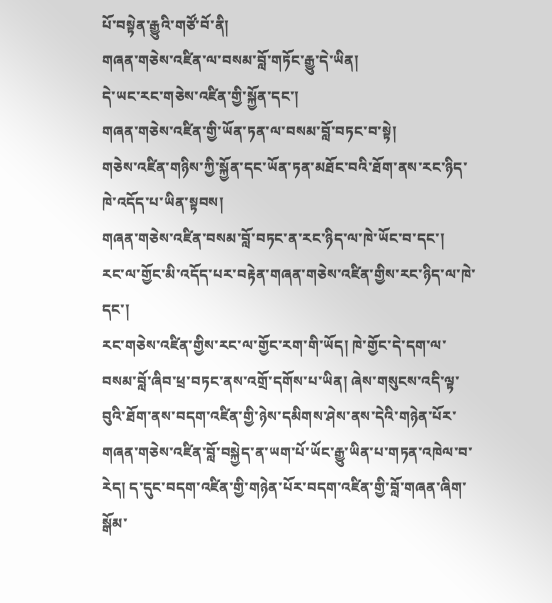པོ་བསྟེན་རྒྱུའི་གཙོ་བོ་ནི།
གཞན་གཅེས་འཛིན་ལ་བསམ་བློ་གཏོང་རྒྱུ་དེ་ཡིན།
དེ་ཡང་རང་གཅེས་འཛིན་གྱི་སྐྱོན་དང་།
གཞན་གཅེས་འཛིན་གྱི་ཡོན་ཏན་ལ་བསམ་བློ་བཏང་བ་སྟེ།
གཅེས་འཛིན་གཉིས་ཀྱི་སྐྱོན་དང་ཡོན་ཏན་མཐོང་བའི་ཐོག་ནས་རང་ཉིད་ཁེ་འདོད་པ་ཡིན་སྟབས།
གཞན་གཅེས་འཛིན་བསམ་བློ་བཏང་ན་རང་ཉིད་ལ་ཁེ་ཡོང་བ་དང་།
རང་ལ་གྱོང་མི་འདོད་པར་བརྟེན་གཞན་གཅེས་འཛིན་གྱིས་རང་ཉིད་ལ་ཁེ་དང་།
རང་གཅེས་འཛིན་གྱིས་རང་ལ་གྱོང་རག་གི་ཡོད། ཁེ་གྱོང་དེ་དག་ལ་བསམ་བློ་ཞིབ་ཕྲ་བཏང་ནས་འགྲོ་དགོས་པ་ཡིན། ཞེས་གསུངས་འདི་ལྟ་བུའི་ཐོག་ནས་བདག་འཛིན་གྱི་ཉེས་དམིགས་ཤེས་ནས་དེའི་གཉེན་པོར་གཞན་གཅེས་འཛིན་བློ་བསྐྱེད་ན་ཡག་པོ་ཡོང་རྒྱུ་ཡིན་པ་གཏན་འཁེལ་བ་རེད། ད་དུང་བདག་འཛིན་གྱི་གཉེན་པོར་བདག་འཛིན་གྱི་བློ་གཞན་ཞིག་སྒོམ་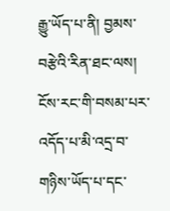རྒྱུ་ཡོད་པ་ནི། བྱམས་བརྩེའི་རིན་ཐང་ལས། ངོས་རང་གི་བསམ་པར་འདོད་པ་མི་འདྲ་བ་གཉིས་ཡོད་པ་དང་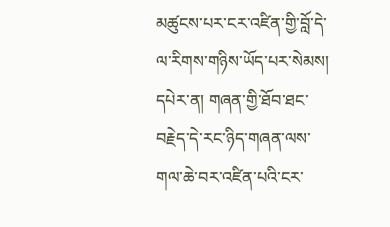མཚུངས་པར་ངར་འཛིན་གྱི་བློ་དེ་ལ་རིགས་གཉིས་ཡོད་པར་སེམས། དཔེར་ན། གཞན་གྱི་ཐོབ་ཐང་བརྗེད་དེ་རང་ཉིད་གཞན་ལས་གལ་ཆེ་བར་འཛིན་པའི་ངར་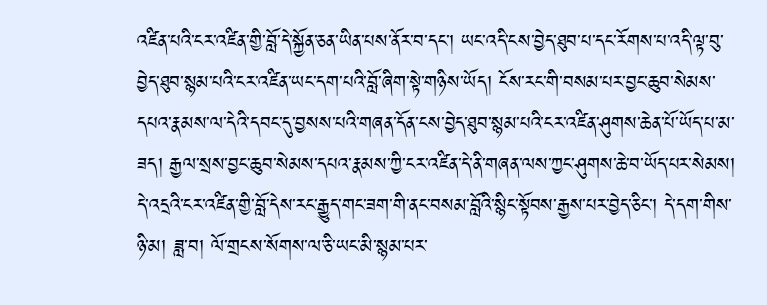འཛིན་པའི་ངར་འཛིན་གྱི་བློ་དེ་སྐྱོན་ཅན་ཡིན་པས་ནོར་བ་དང་། ཡང་འདི་ངས་བྱེད་ཐུབ་པ་དང་རོགས་པ་འདི་ལྟ་བུ་བྱེད་ཐུབ་སྙམ་པའི་ངར་འཛིན་ཡང་དག་པའི་བློ་ཞིག་སྟེ་གཉིས་ཡོད། ངོས་རང་གི་བསམ་པར་བྱང་ཆུབ་སེམས་དཔའ་རྣམས་ལ་དེའི་དབང་དུ་བྱསས་པའི་གཞན་དོན་ངས་བྱེད་ཐུབ་སྙམ་པའི་ངར་འཛིན་ཤུགས་ཆེན་པོ་ཡོད་པ་མ་ཟད། རྒྱལ་སྲས་བྱང་ཆུབ་སེམས་དཔའ་རྣམས་ཀྱི་ངར་འཛིན་དེ་ནི་གཞན་ལས་ཀྱང་ཤུགས་ཆེ་བ་ཡོད་པར་སེམས། དེ་འདྲའི་ངར་འཛིན་གྱི་བློ་དེས་རང་རྒྱུད་གང་ཟག་གི་ནང་བསམ་བློའི་སྙིང་སྟོབས་རྒྱས་པར་བྱེད་ཅིང་། དེ་དག་གིས་ཉི་མ། ཟླ་བ། ལོ་གྲངས་སོགས་ལ་ཅི་ཡང་མི་སྙམ་པར་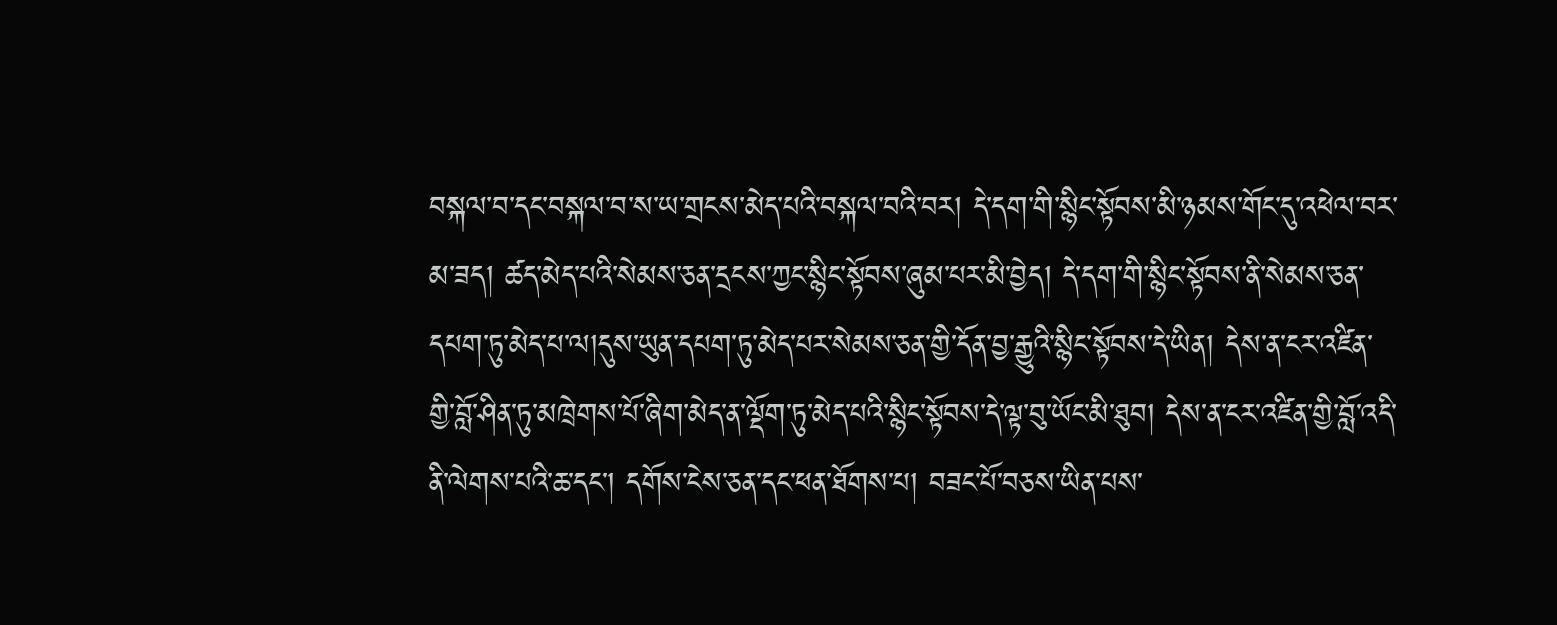བསྐལ་བ་དང་བསྐལ་བ་ས་ཡ་གྲངས་མེད་པའི་བསྐལ་བའི་བར། དེ་དག་གི་སྙིང་སྟོབས་མི་ཉམས་གོང་དུ་འཕེལ་བར་མ་ཟད། ཚད་མེད་པའི་སེམས་ཅན་དྲངས་ཀྱང་སྙིང་སྟོབས་ཞུམ་པར་མི་བྱེད། དེ་དག་གི་སྙིང་སྟོབས་ནི་སེམས་ཅན་དཔག་ཏུ་མེད་པ་ལ།དུས་ཡུན་དཔག་ཏུ་མེད་པར་སེམས་ཅན་གྱི་དོན་བྱ་རྒྱུའི་སྙིང་སྟོབས་དེ་ཡིན། དེས་ན་ངར་འཛིན་གྱི་བློ་ཤིན་ཏུ་མཁྲེགས་པོ་ཞིག་མེད་ན་ལྡོག་ཏུ་མེད་པའི་སྙིང་སྟོབས་དེ་ལྟ་བུ་ཡོང་མི་ཐུབ། དེས་ན་ངར་འཛིན་གྱི་བློ་འདི་ནི་ལེགས་པའི་ཆ་དང་། དགོས་ངེས་ཅན་དང་ཕན་ཐོགས་པ། བཟང་པོ་བཅས་ཡིན་པས་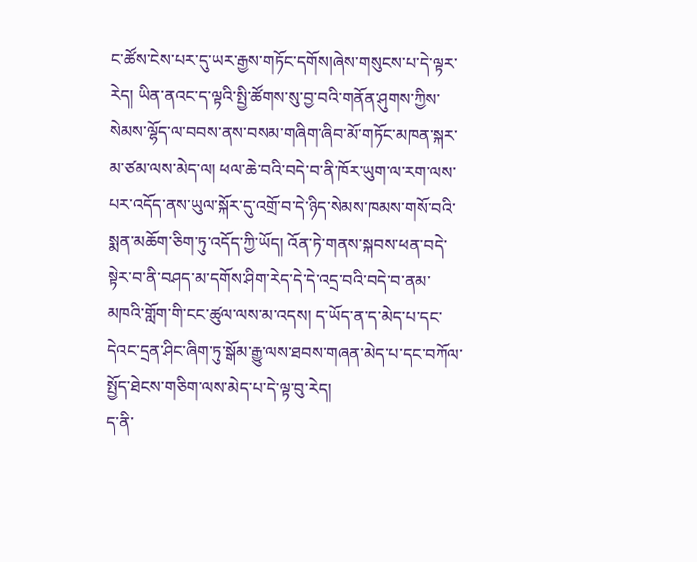ང་ཚོས་ངེས་པར་དུ་ཡར་རྒྱས་གཏོང་དགོས།ཞེས་གསུངས་པ་དེ་ལྟར་རེད། ཡིན་ནའང་ད་ལྟའི་སྤྱི་ཚོགས་སུ་བྱ་བའི་གནོན་ཤུགས་ཀྱིས་སེམས་ལྷོད་ལ་བབས་ནས་བསམ་གཞིག་ཞིབ་མོ་གཏོང་མཁན་སྐར་མ་ཙམ་ལས་མེད་ལ། ཕལ་ཆེ་བའི་བདེ་བ་ནི་ཁོར་ཡུག་ལ་རག་ལས་པར་འདོད་ནས་ཡུལ་སྐོར་དུ་འགྲོ་བ་དེ་ཉིད་སེམས་ཁམས་གསོ་བའི་སྨན་མཆོག་ཅིག་ཏུ་འདོད་ཀྱི་ཡོད། འོན་ཏེ་གནས་སྐབས་ཕན་བདེ་སྟེར་བ་ནི་བཤད་མ་དགོས་ཤིག་རེད་དེ་དེ་འདྲ་བའི་བདེ་བ་ནམ་མཁའི་གློག་གི་ངང་ཚུལ་ལས་མ་འདས། ད་ཡོད་ན་ད་མེད་པ་དང་དེའང་དྲན་ཤིང་ཞིག་ཏུ་སྒོམ་རྒྱུ་ལས་ཐབས་གཞན་མེད་པ་དང་བཀོལ་སྤྱོད་ཐེངས་གཅིག་ལས་མེད་པ་དེ་ལྟ་བུ་རེད།
ད་ནི་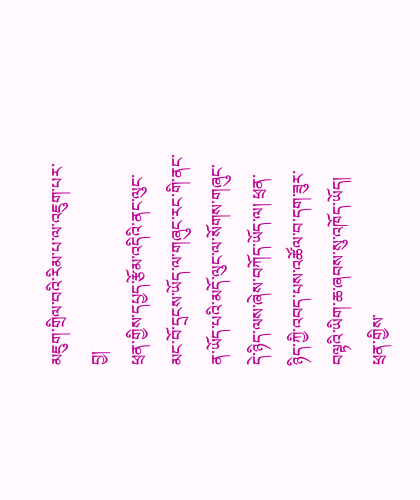མཇུག་གྲིལ་བའི་རིམ་པ་ལ་འཇུག་པར་བྱ།
ཕྲན་གྱིས་དཔྱད་རྩོམ་འདིའི་ནང་ལུང་མང་བོ་དྲངས་ཡོད་ལ་གཞུང་རང་གི་ནང་ན་ཡོད་པའི་མདོ་ལུང་ལ་སོགས་གཞུང་དེ་ཉིད་ལས་ཞེས་བཀོད་ཡོད་ལ། ཕྲན་ཉིད་ཀྱི་འབད་པས་འཚོལ་བ་དག་ཟུར་བལྟའི་ཡིག་ཆ་ཞབས་སུ་འཁོད་ཡོད། ཕྲན་གྱིས་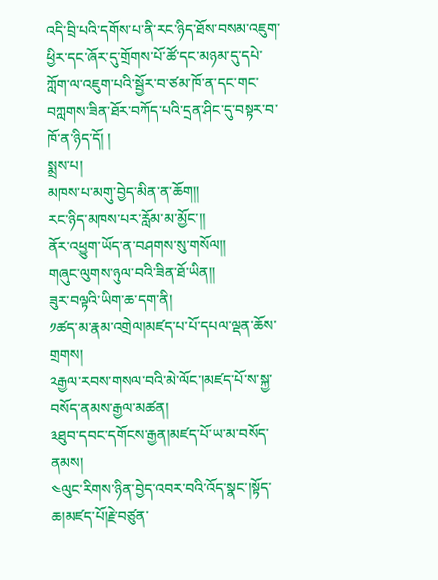འདི་བྲི་པའི་དགོས་པ་ནི་རང་ཉིད་ཐོས་བསམ་འཇུག་ཕྱིར་དང་ཞོར་དུ་གྲོགས་པོ་ཚོ་དང་མཉམ་དུ་དཔེ་ཀློག་ལ་འཇུག་པའི་སྦྱོར་བ་ཙམ་ཁོ་ན་དང་གང་བཀླགས་ཟིན་ཐོར་བཀོད་པའི་དྲན་ཤིང་དུ་བསྟར་བ་ཁོ་ན་ཉིད་དོ། །
སྨྲས་པ།
མཁས་པ་མགུ་བྱེད་མིན་ན་ཆོག།།
རང་ཉིད་མཁས་པར་རློམ་མ་མྱོང་།།
ནོར་འཕྱུག་ཡོད་ན་བཤགས་སུ་གསོལ།།
གཞུང་ལུགས་ཉུལ་བའི་ཟིན་ཐོ་ཡིན།།
ཟུར་བལྟའི་ཡིག་ཆ་དག་ནི།
༡ཚད་མ་རྣམ་འགྲེལ།མཛད་པ་པོ་དཔལ་ལྡན་ཆོས་གྲགས།
༢རྒྱལ་རབས་གསལ་བའི་མེ་ལོང་།མཛད་པོ་ས་སྐྱ་བསོད་ནམས་རྒྱལ་མཚན།
༣ཐུབ་དབང་དགོངས་རྒྱན།མཛད་པོ་ཡ་མ་བསོད་ནམས།
༤ལུང་རིགས་ཉིན་བྱེད་འབར་བའི་འོད་སྣང་།སྟོད་ཆ།མཛད་པོ།རྗེ་བཙུན་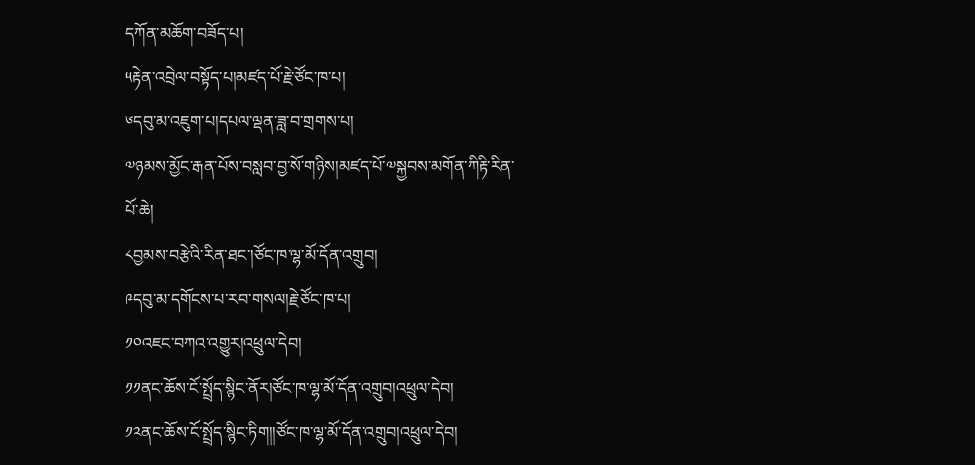དཀོན་མཆོག་བཟོད་པ།
༥རྟེན་འབྲེལ་བསྟོད་པ།མཛད་པོ་རྗེ་ཙོང་ཁ་པ།
༦དབུ་མ་འཇུག་པ།དཔལ་ལྡན་ཟླ་བ་གྲགས་པ།
༧ཉམས་མྱོང་རྒན་པོས་བསླབ་བྱ་སོ་གཉིས།མཛད་པོ་༧སྐྱབས་མགོན་ཀིརྟི་རིན་པོ་ཆེ།
༨བྱམས་བརྩེའི་རིན་ཐང་།ཙོང་ཁ་ལྷ་མོ་དོན་འགྲུབ།
༩དབུ་མ་དགོངས་པ་རབ་གསལ།རྗེ་ཙོང་ཁ་པ།
༡༠འཇང་བཀའ་འགྱུར།འཕྲུལ་དེབ།
༡༡ནང་ཆོས་ངོ་སྤྲོད་སྙིང་ནོར།ཙོང་ཁ་ལྷ་མོ་དོན་འགྲུབ།འཕྲུལ་དེབ།
༡༢ནང་ཆོས་ངོ་སྤྲོད་སྙིང་ཏིག།།ཙོང་ཁ་ལྷ་མོ་དོན་འགྲུབ།འཕྲུལ་དེབ།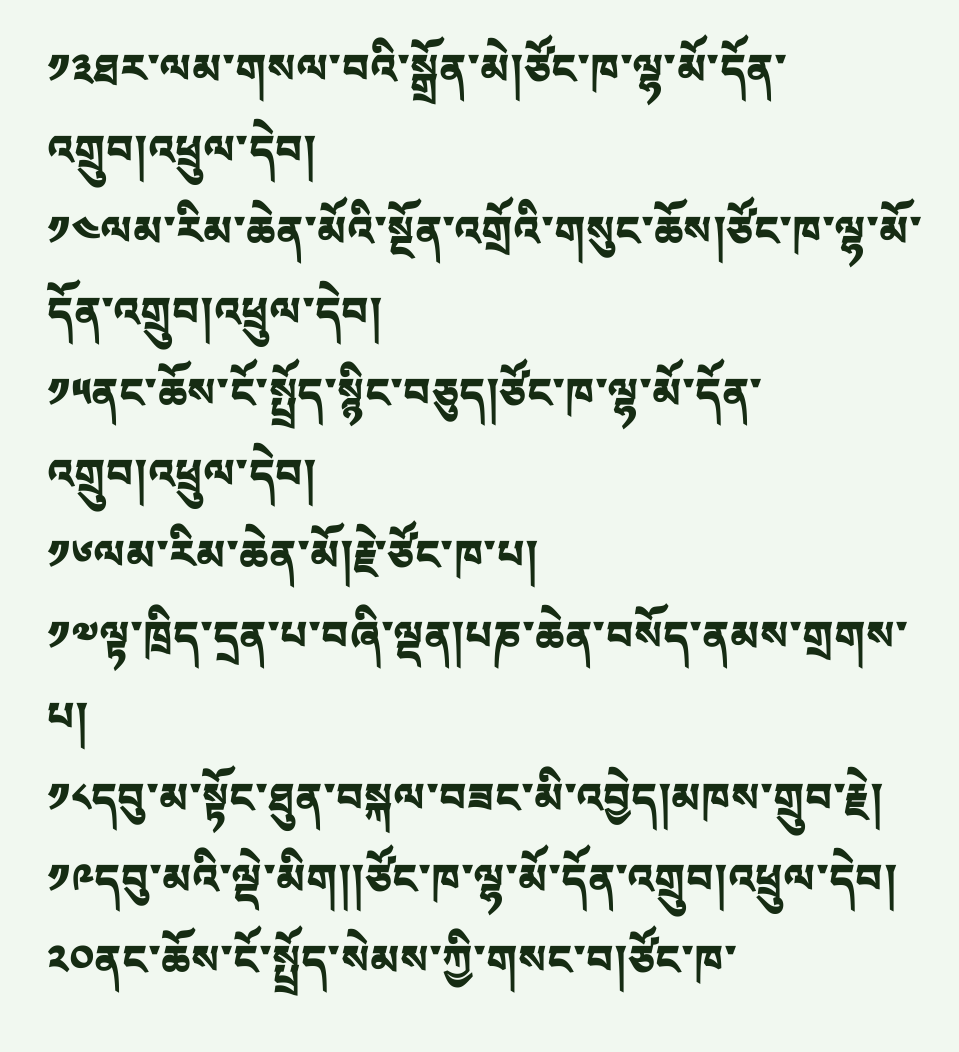༡༣ཐར་ལམ་གསལ་བའི་སྒྲོན་མེ།ཙོང་ཁ་ལྷ་མོ་དོན་འགྲུབ།འཕྲུལ་དེབ།
༡༤ལམ་རིམ་ཆེན་མོའི་སྔོན་འགྲོའི་གསུང་ཆོས།ཙོང་ཁ་ལྷ་མོ་དོན་འགྲུབ།འཕྲུལ་དེབ།
༡༥ནང་ཆོས་ངོ་སྤྲོད་སྙིང་བཅུད།ཙོང་ཁ་ལྷ་མོ་དོན་འགྲུབ།འཕྲུལ་དེབ།
༡༦ལམ་རིམ་ཆེན་མོ།རྗེ་ཙོང་ཁ་པ།
༡༧ལྟ་ཁྲིད་དྲན་པ་བཞི་ལྡན།པཎ་ཆེན་བསོད་ནམས་གྲགས་པ།
༡༨དབུ་མ་སྟོང་ཐུན་བསྐལ་བཟང་མི་འབྱེད།མཁས་གྲུབ་རྗེ།
༡༩དབུ་མའི་ལྡེ་མིག།།ཙོང་ཁ་ལྷ་མོ་དོན་འགྲུབ།འཕྲུལ་དེབ།
༢༠ནང་ཆོས་ངོ་སྤྲོད་སེམས་ཀྱི་གསང་བ།ཙོང་ཁ་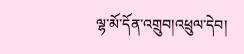ལྷ་མོ་དོན་འགྲུབ།འཕྲུལ་དེབ།